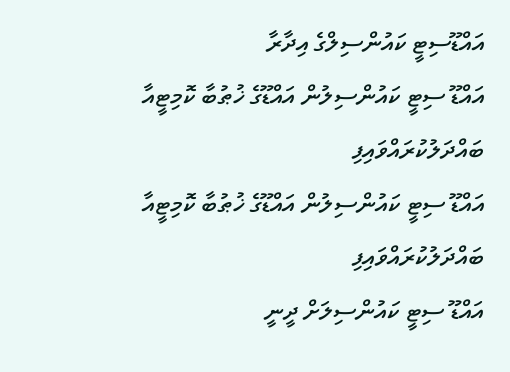އައްޑޫސިޓީ ކައުންސިލްގެ އިދާރާ
އައްޑޫ ސިޓީ ކައުންސިލުން އައްޑޫގެ ޚުޠުބާ ކޮމިޓީއާ ބައްދަލުކުރައްވައިފި
އައްޑޫ ސިޓީ ކައުންސިލުން އައްޑޫގެ ޚުޠުބާ ކޮމިޓީއާ ބައްދަލުކުރައްވައިފި
އައްޑޫ ސިޓީ ކައުންސިލަށް ދީނީ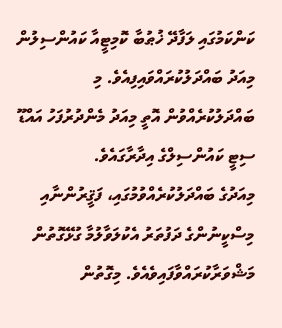ކަންކަމުގައި ލަފާދޭ ޚުޠުބާ ކޮމިޓީއާ ކައުންސިލުން މިއަދު ބައްދަލުކުރައްވައިފިއެވެ. މި ބައްދަލުކުރެއްވުން އޮތީ މިއަދު މެންދުރުފަހު އައްޑޫ ސިޓީ ކައުންސިލްގެ އިދާރާގައެވެ.
މިއަދުގެ ބައްދަލުކުރެއްވުމުގައި، ފަޤީރުންނާއި މިސްކީނުންގެ ދަފުތަރު އެކުލަވާލުމާ ގުޅޭގޮތުން މަޝްވަރާކުރައްވާފައިވެއެވެ. މިގޮތުން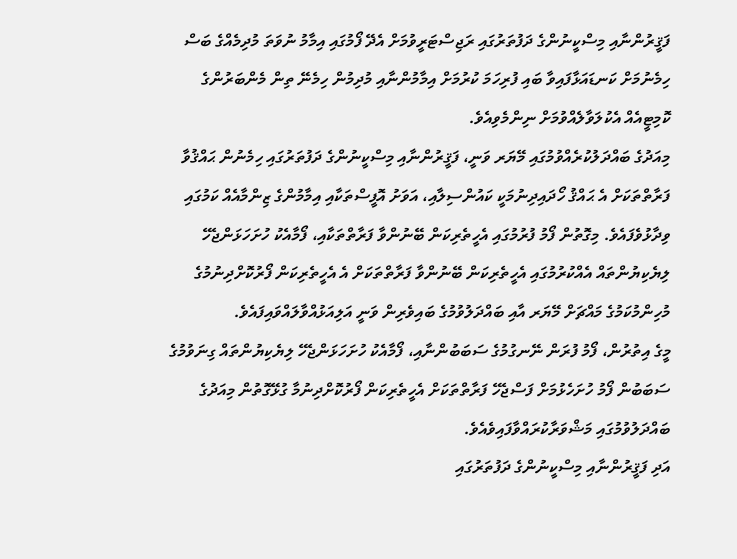ފަޤީރުންނާއި މިސްކީނުންގެ ދަފުތަރުގައި ރަޖިސްޓަރީވުމަށް އެދޭ ފޯމުގައި އިމާމު ނުވަތަ މުދިމެއްގެ ބަސް ހިމެނުމަށް ކަނޑައަޅާފައިވާ ބައި ފުރިހަމަ ކުރުމަށް އިމާމުންނާއި މުދިމުން ހިމެނޭ ތިން މެންބަރުންގެ ކޮމިޓީއެއް އެކުލަވާލެއްވުމަށް ނިންމެވިއެވެ.
މިއަދުގެ ބައްދަލުކުރެއްވުމުގައި މޭޔަރ ވަނީ، ފަޤީރުންނާއި މިސްކީނުންގެ ދަފުތަރުގައި ހިމެނުން ޙައްޤުވާ ފަރާތްތަކަށް އެ ޙައްޤު ހޯދައިދިނުމަކީ ކައުންސިލާއި، އަވަށު އޮފީސްތަކާއި އިމާމުންގެ ޒިންމާއެއް ކަމުގައި ވިދާޅުވެފައެވެ. މިގޮތުން ފޯމު ފުރުމުގައި އެހީތެރިކަން ބޭނުންވާ ފަރާތްތަކާއި، ފޯމާއެކު ހުށަހަޅަންޖެހޭ ލިޔެކިޔުންތައް އެއްކުރުމުގައި އެހީތެރިކަން ބޭނުންވާ ފަރާތްތަކަށް އެ އެހީތެރިކަން ފޯރުކޮށްދިނުމުގެ މުހިންމުކަމުގެ މައްޗަށް މޭޔަރ އާއި ބައްދަލުވުމުގެ ބައިވެރިން ވަނީ އަލިއަޅުއްވާލައްވައިފައެވެ.
މީގެ އިތުރުން، ފޯމު ފުރަން ނޭނގުމުގެ ސަބަބުންނާއި، ފޯމާއެކު ހުށަހަޅަންޖެހޭ ލިޔެކިޔުންތައް ގިނަވުމުގެ ސަބަބުން ފޯމު ހުށަހެޅުމަށް ފަސްޖެހޭ ފަރާތްތަކަށް އެހީތެރިކަން ފޯރުކޮށްދިނުމާ ގުޅޭގޮތުން މިއަދުގެ ބައްދަލުވުމުގައި މަޝްވަރާކުރައްވާފައިވެއެވެ.
އަދި ފަޤީރުންނާއި މިސްކީނުންގެ ދަފުތަރުގައި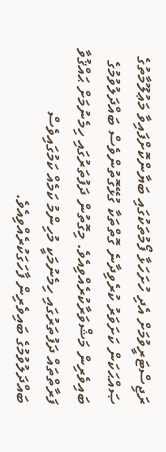ރަޖިސްޓަރީވުމަށް އެދި ހުށަހަޅާ ފޯމުތަކުގައި ބަޔާންކޮށްފައިވާ މަޢުލޫމާތުގެ ޞައްޙަކަން ކަށަވަރު ކުރެވިދާނެ ގޮތްތަކާ ގުޅޭގޮތުންވެސް ބައްދަލުވުމުގެ ބައިވެރިން މަޝްވަރާކުރެއްވިއެވެ. މިގޮތުން ދަފުތަރުގައި ހިމެނުމަށް ޙައްޤުވާ ފަރާތްތައް ދަފުތަރުގައި ހިމެނުމަކީ މުހިންމު ކަމެއް ކަމުގައިވެސް ބައްދަލުވުމުގެ ބައިވެރިން ފާހަގަކުރެއްވިއެވެ.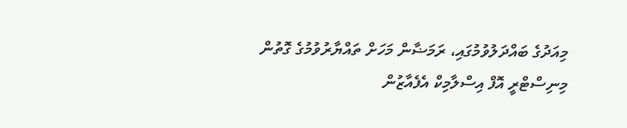މިއަދުގެ ބައްދަލުވުމުގައި، ރަމަޟާން މަހަށް ތައްޔާރުވުމުގެ ގޮތުން މިނިސްޓްރީ އޮފް އިސްލާމިކް އެފެއާޒުން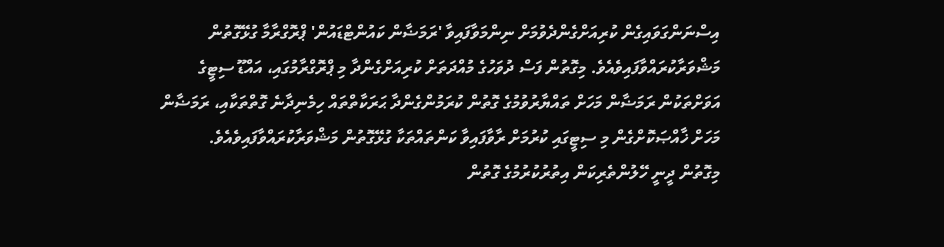އިސްނަންގަވައިގެން ކުރިއަށްގެންދެވުމަށް ނިންމަވާފައިވާ 'ރަމަޟާން ކައުންޓްޑައުން' ޕްރޮގްރާމާ ގުޅޭގޮތުން މަޝްވަރާކުރައްވާފައިވެއެވެ. މިގޮތުން ފަސް ދުވަހުގެ މުއްދަތަށް ކުރިއަށްގެންދާ މި ޕްރޮގްރާމުގައި، އައްޑޫ ސިޓީގެ އަވަށްތަކުން ރަމަޟާން މަހަށް ތައްޔާރުވުމުގެ ގޮތުން ކުރަމުންގެންދާ ޙަރަކާތްތައް ހިމެނިދާނެ ގޮތްތަކާއި، ރަމަޟާން މަހަށް ޚާއްޞަކޮށްގެން މި ސިޓީގައި ކުރުމަށް ރާވާފައިވާ ކަންތައްތަކާ ގުޅޭގޮތުން މަޝްވަރާކުރައްވާފައިވެއެވެ.
މިގޮތުން ދީނީ ހޭލުންތެރިކަން އިތުރުކުރުމުގެ ގޮތުން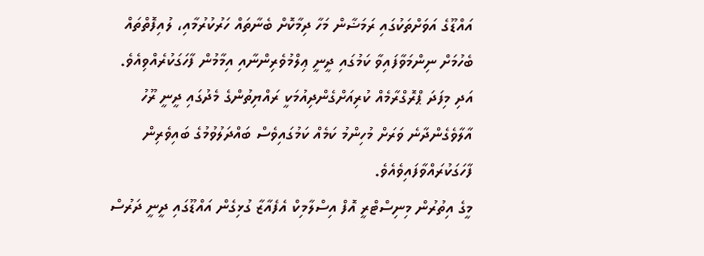އައްޑޫގެ އަވަށްތަކުގައި ރަމަޟާން މަހާ ދިމާކޮށް ބެނާތައް ހަރުކުރުމާއި، ލުއިފޮތްތައް ބެހުމަށް ނިންމަވާފައިވާ ކަމުގައި ދީނީ ޢިލްމުވެރިންނާއި އިމާމުން ފާހަގަކުރެއްވިއެވެ. އަދި މިފަދަ ޕްރޮގްރާމެއް ކުރިއަށްގެންދިއުމަކީ ރައްޔިތުންގެ މެދުގައި ދީނީ ރޫހު އާލާވެގެންދާނެ ވަރަށް މުހިންމު ކަމެއް ކަމުގައިވެސް ބައްދަލުވުމުގެ ބައިވެރިން ފާހަގަކުރައްވާފައިވެއެވެ.
މީގެ އިތުރުން މިނިސްޓްރީ އޮފް އިސްލާމިކް އެފެއާޒާ ގުޅިގެން އައްޑޫގައި ދީނީ ދަރުސް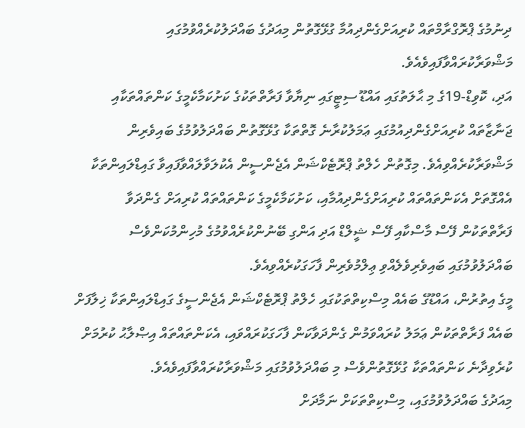ދިނުމުގެ ޕްރޮގްރާމްތައް ކުރިއަށްގެންދިއުމާ ގުޅޭގޮތުން މިއަދުގެ ބައްދަލުކުރެއްވުމުގައި މަޝްވަރާކުރައްވާފައިވެއެވެ.
އަދި، ކޮވިޑް-19ގެ މި ޙާލަތުގައި އައްޑޫ ސިޓީގައި ނިޔާވާ ފަރާތްތަކުގެ ކަށުކަމާކެމީގެ ކަންތައްތަކާއި ޖަނާޒާތައް ކުރިއަށްގެންދިއުމުގައި ޢަމަލުކުރާނެ ގޮތްތަކާ ގުޅޭގޮތުން ބައްދަލުވުމުގެ ބައިވެރިން މަޝްވަރާކުރެއްވިއެވެ. މިގޮތުން ހެލްތު ޕްރޮޓެކްޝަން އެޖެންސީން އެކުލަވާލައްވާފައިވާ ގައިޑްލައިންތަކާ އެއްގޮތަށް އެކަންތައްތައް ކުރިއަށްގެންދިއުމާއި، ކަށުކަމާކެމީގެ ކަންތައްތައް ކުރިއަށް ގެންދަވާ ފަރާތްތަކުން ފޭސް މާސްކާއި ފޭސް ޝީލްޑް އަދި އަންގި ބޭނުންކުރެއްވުމުގެ މުހިންމުކަންވެސް ބައްދަލުވުމުގައި ބައިވެރިވެލެއްވި ޢިލްމުވެރިން ފާހަގަކުރެއްވިއެވެ.
މީގެ އިތުރުން، އައްޑޫގެ ބައެއް މިސްކިތްތަކުގައި ހެލްތު ޕްރޮޓެކްޝަން އެޖެންސީގެ ގައިޑްލައިންތަކާ ޚިލާފަށް ބައެއް ފަރާތްތަކުން ޢަމަލު ކުރައްވަމުން ގެންދަވާކަން ފާހަގަކުރައްވައި، އެކަންތައްތައް އިޞްލާޙު ކުރުމަށް ކުރެވިދާނެ ކަންތައްތަކާ ގުޅޭގޮތުންވެސް މި ބައްދަލުވުމުގައި މަޝްވަރާކުރައްވާފައިވެއެވެ.
މިއަދުގެ ބައްދަލުވުމުގައި، މިސްކިތްތަކަށް ނަމާދަށް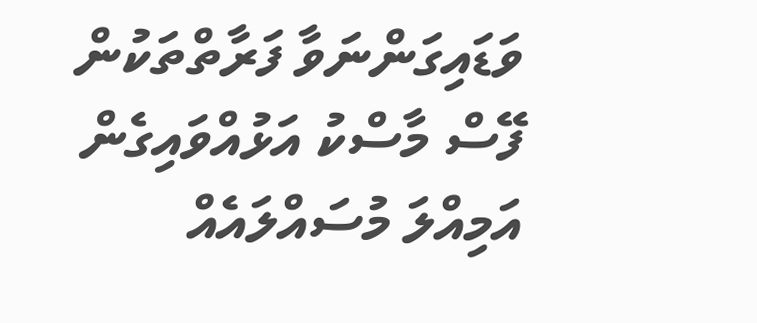ވަޑައިގަންނަވާ ފަރާތްތަކުން ފޭސް މާސްކު އަޅުއްވައިގެން އަމިއްލަ މުސައްލައެއް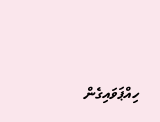ހިއްޕަވައިގެން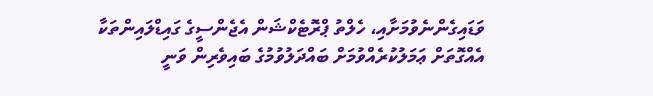ވަޑައިގެންނެވުމަށާއި، ހެލްތު ޕްރޮޓެކްޝަން އެޖެންސީގެ ގައިޑްލައިންތަކާ އެއްގޮތަށް ޢަމަލުކުރެއްވުމަށް ބައްދަލުވުމުގެ ބައިވެރިން ވަނީ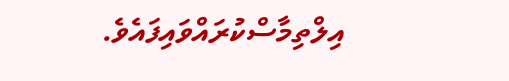އިލްތިމާސްކުރައްވައިފައެވެ.